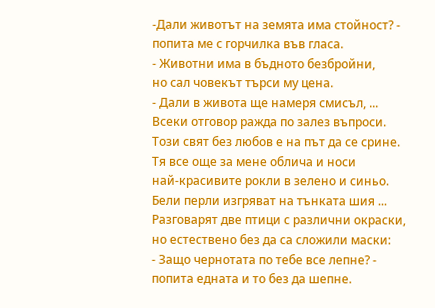-Дали животът на земята има стойност? -
попита ме с горчилка във гласа.
- Животни има в бъдното безбройни,
но сал човекът търси му цена.
- Дали в живота ще намеря смисъл, ...
Всеки отговор ражда по залез въпроси.
Този свят без любов е на път да се срине.
Тя все още за мене облича и носи
най-красивите рокли в зелено и синьо.
Бели перли изгряват на тънката шия ...
Разговарят две птици с различни окраски,
но естествено без да са сложили маски:
- Защо чернотата по тебе все лепне? -
попита едната и то без да шепне.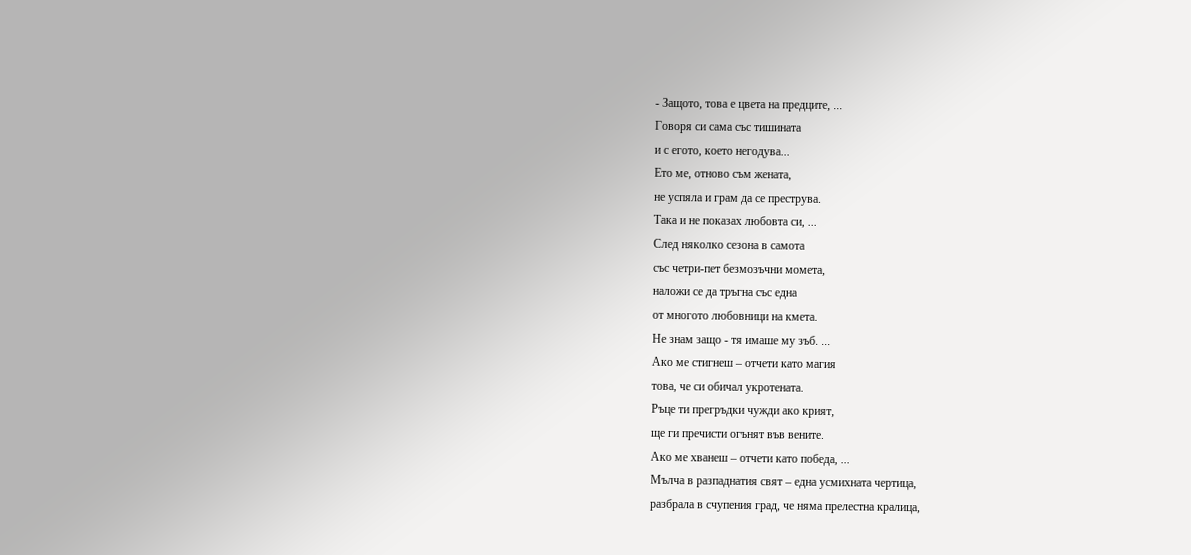- Защото, това е цвета на предците, ...
Говоря си сама със тишината
и с егото, което негодува...
Ето ме, отново съм жената,
не успяла и грам да се преструва.
Така и не показах любовта си, ...
След няколко сезона в самота
със четри-пет безмозъчни момета,
наложи се да тръгна със една
от многото любовници на кмета.
Не знам защо - тя имаше му зъб. ...
Ако ме стигнеш – отчети като магия
това, че си обичал укротената.
Ръце ти прегръдки чужди ако крият,
ще ги пречисти огънят във вените.
Ако ме хванеш – отчети като победа, ...
Мълча в разпаднатия свят – една усмихната чертица,
разбрала в счупения град, че няма прелестна кралица,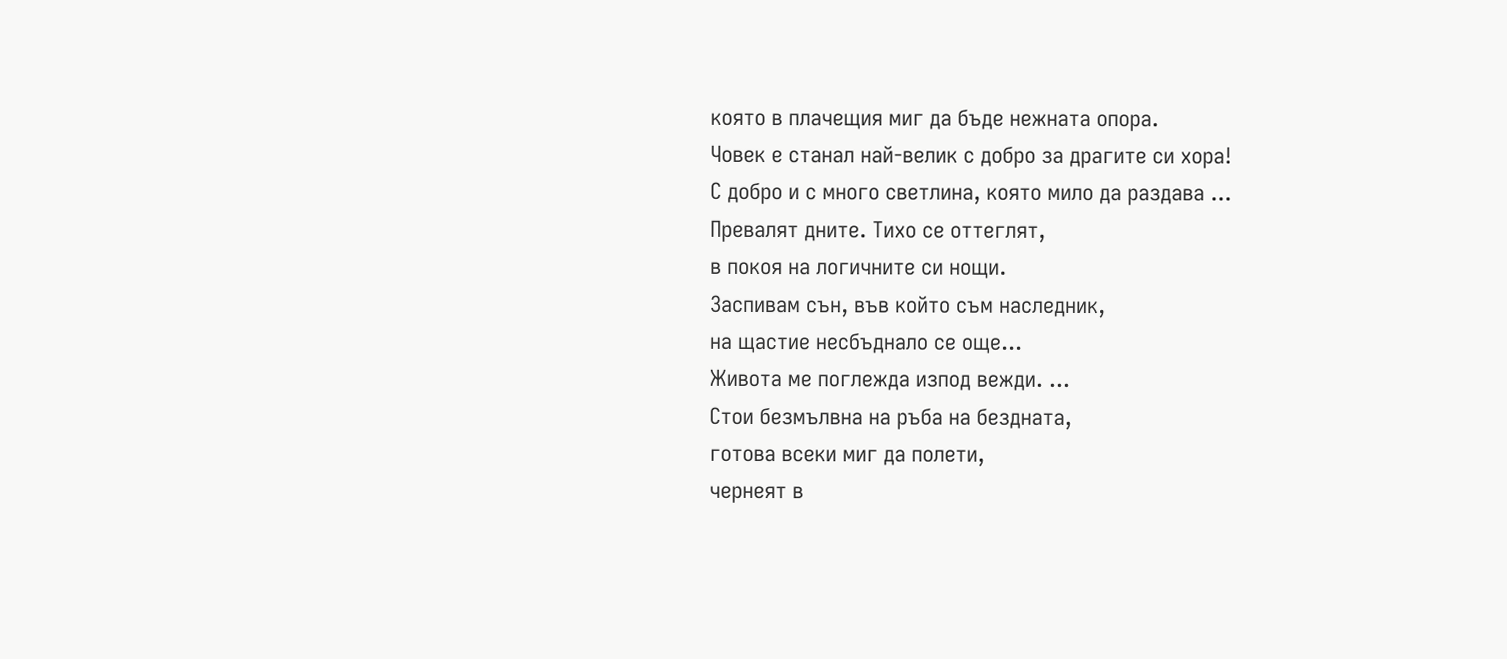която в плачещия миг да бъде нежната опора.
Човек е станал най-велик с добро за драгите си хора!
С добро и с много светлина, която мило да раздава ...
Превалят дните. Тихо се оттеглят,
в покоя на логичните си нощи.
Заспивам сън, във който съм наследник,
на щастие несбъднало се още...
Живота ме поглежда изпод вежди. ...
Стои безмълвна на ръба на бездната,
готова всеки миг да полети,
чернеят в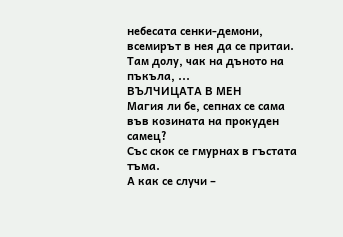небесата сенки-демони,
всемирът в нея да се притаи.
Там долу, чак на дъното на пъкъла, ...
ВЪЛЧИЦАТА В МЕН
Магия ли бе, сепнах се сама
във козината на прокуден самец?
Със скок се гмурнах в гъстата тъма.
А как се случи –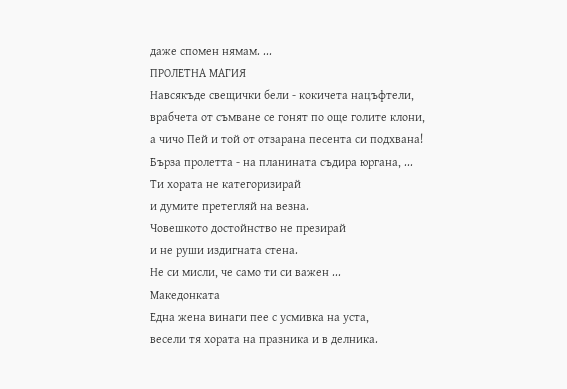даже спомен нямам. ...
ПРОЛЕТНА МАГИЯ
Навсякъде свещички бели - кокичета нацъфтели,
врабчета от съмване се гонят по още голите клони,
а чичо Пей и той от отзарана песента си подхвана!
Бърза пролетта - на планината съдира юргана, ...
Ти хората не категоризирай
и думите претегляй на везна.
Човешкото достойнство не презирай
и не руши издигната стена.
Не си мисли, че само ти си важен ...
Македонката
Една жена винаги пее с усмивка на уста,
весели тя хората на празника и в делника.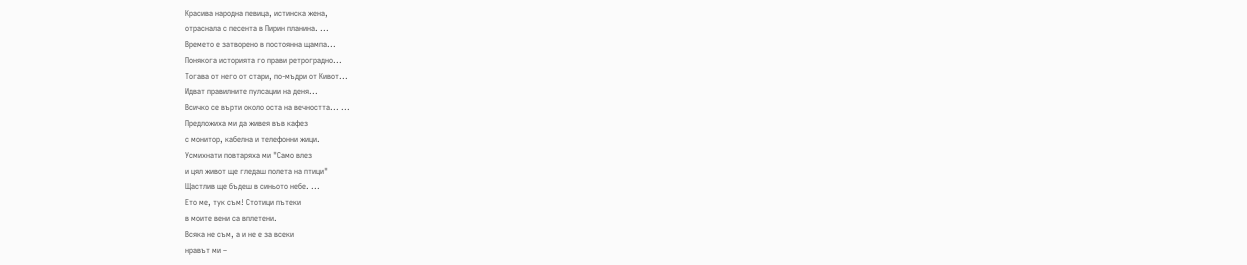Красива народна певица, истинска жена,
отраснала с песента в Пирин планина. ...
Времето е затворено в постоянна щампа...
Понякога историята го прави ретроградно...
Тогава от него от стари, по-мъдри от Кивот...
Идват правилните пулсации на деня...
Всичко се върти около оста на вечността... ...
Предложиха ми да живея във кафез
с монитор, кабелна и телефонни жици.
Усмихнати повтаряха ми "Само влез
и цял живот ще гледаш полета на птици"
Щастлив ще бъдеш в синьото небе. ...
Ето ме, тук съм! Стотици пътеки
в моите вени са вплетени.
Всяка не съм, а и не е за всеки
нравът ми –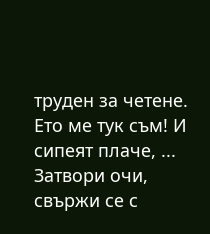труден за четене.
Ето ме тук съм! И сипеят плаче, ...
Затвори очи, свържи се с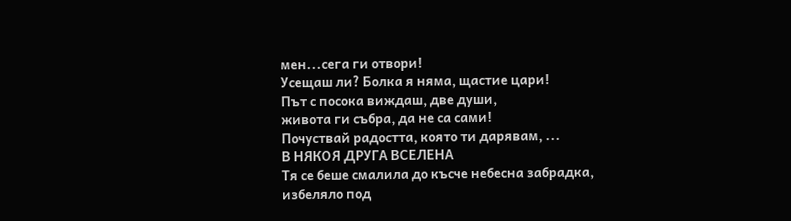мен...сега ги отвори!
Усещаш ли? Болка я няма, щастие цари!
Път с посока виждаш, две души,
живота ги събра, да не са сами!
Почуствай радостта, която ти дарявам, ...
В НЯКОЯ ДРУГА ВСЕЛЕНА
Тя се беше смалила до късче небесна забрадка,
избеляло под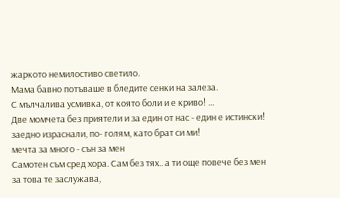жаркото немилостиво светило.
Мама бавно потъваше в бледите сенки на залеза.
С мълчалива усмивка, от която боли и е криво! ...
Две момчета без приятели и за един от нас - един е истински!
заедно израснали, по- голям, като брат си ми!
мечта за много - сън за мен
Самотен съм сред хора. Сам без тях.. а ти още повече без мен
за това те заслужава,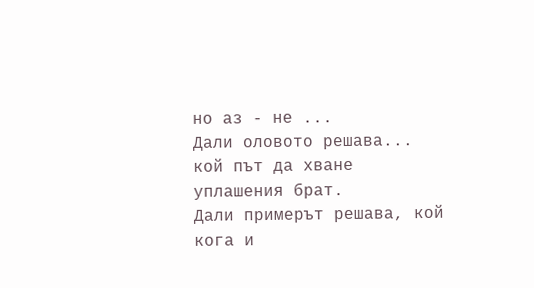но аз - не ...
Дали оловото решава...
кой път да хване уплашения брат.
Дали примерът решава, кой кога и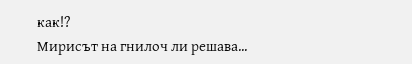как!?
Мирисът на гнилоч ли решава...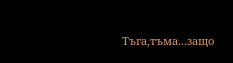Тъга,тъма...защо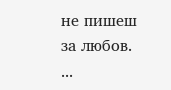не пишеш за любов. ...